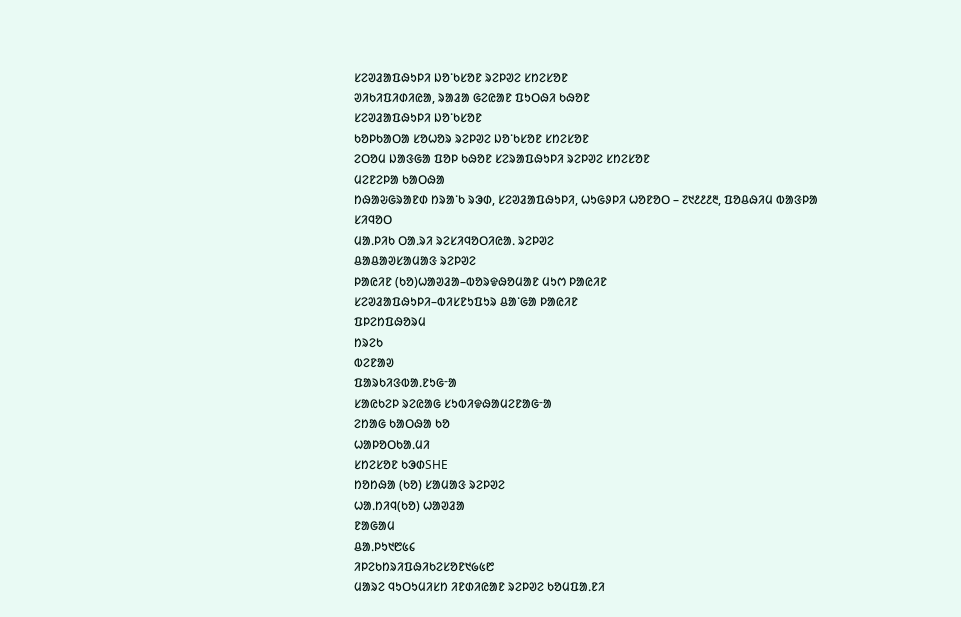ᱥᱮᱣᱲᱟᱯᱷᱩᱞᱤ ᱡᱚᱸᱠᱥᱚᱱ ᱨᱮᱞᱣᱮ ᱥᱴᱮᱥᱚᱱ
ᱣᱤᱠᱤᱯᱤᱰᱤᱭᱟ, ᱨᱟᱲᱟ ᱜᱮᱭᱟᱱ ᱯᱩᱛᱷᱤ ᱠᱷᱚᱱ
ᱥᱮᱣᱲᱟᱯᱷᱩᱞᱤ ᱡᱚᱸᱠᱥᱚᱱ
ᱠᱚᱞᱠᱟᱛᱟ ᱥᱚᱦᱚᱨ ᱨᱮᱞᱣᱮ ᱡᱚᱸᱠᱥᱚᱱ ᱥᱴᱮᱥᱚᱱ
ᱮᱛᱚᱢ ᱡᱟᱝᱜᱟ ᱯᱚᱞ ᱠᱷᱚᱱ ᱥᱮᱨᱟᱯᱷᱩᱞᱤ ᱨᱮᱞᱣᱮ ᱥᱴᱮᱥᱚᱱ
ᱢᱮᱱᱮᱞᱟ ᱠᱟᱛᱷᱟ
ᱴᱷᱟᱶᱜᱨᱟᱱᱰ ᱴᱨᱟᱸᱠ ᱨᱳᱰ, ᱥᱮᱣᱲᱟᱯᱷᱩᱞᱤ, ᱦᱩᱜᱽᱞᱤ ᱦᱚᱱᱚᱛ – ᱗᱑᱒᱒᱒᱓, ᱯᱚᱪᱷᱤᱢ ᱵᱟᱝᱞᱟ
ᱥᱤᱧᱚᱛ
ᱢᱟᱹᱞᱤᱠ ᱛᱟᱹᱨᱤ ᱨᱮᱥᱤᱧᱚᱛᱤᱭᱟᱹ ᱨᱮᱞᱣᱮ
ᱪᱟᱪᱟᱣᱥᱟᱢᱟᱝ ᱨᱮᱞᱣᱮ
ᱞᱟᱭᱤᱱ (ᱠᱚ)ᱦᱟᱣᱲᱟ–ᱵᱚᱨᱫᱷᱚᱢᱟᱱ ᱢᱩᱬ ᱞᱟᱭᱤᱱ
ᱥᱮᱣᱲᱟᱯᱷᱩᱞᱤ–ᱵᱤᱥᱱᱩᱯᱩᱨ ᱪᱟᱸᱜᱟ ᱞᱟᱭᱤᱱ
ᱯᱞᱮᱴᱯᱷᱚᱨᱢ
ᱴᱨᱮᱠ
ᱵᱮᱱᱟᱣ
ᱯᱟᱨᱠᱤᱝᱵᱟᱹᱱᱩᱜᱼᱟ
ᱥᱟᱭᱠᱮᱞ ᱨᱮᱭᱟᱜ ᱥᱩᱵᱤᱫᱷᱟᱢᱮᱱᱟᱜᱼᱟ
ᱮᱴᱟᱜ ᱠᱟᱛᱷᱟ ᱠᱚ
ᱦᱟᱞᱚᱛᱠᱟᱹᱢᱤ
ᱥᱴᱮᱥᱚᱱ ᱠᱳᱰSHE
ᱴᱚᱴᱷᱟ (ᱠᱚ) ᱥᱟᱢᱟᱝ ᱨᱮᱞᱣᱮ
ᱦᱟᱹᱴᱤᱧ(ᱠᱚ) ᱦᱟᱣᱲᱟ
ᱱᱟᱜᱟᱢ
ᱪᱟᱹᱞᱩ᱑᱘᱕᱔
ᱤᱞᱮᱠᱴᱨᱤᱯᱷᱤᱠᱮᱥᱚᱱ᱑᱙᱕᱘
ᱢᱟᱨᱮ ᱧᱩᱛᱩᱢᱤᱥᱴ ᱤᱱᱰᱤᱭᱟᱱ ᱨᱮᱞᱣᱮ ᱠᱚᱢᱯᱟᱹᱱᱤ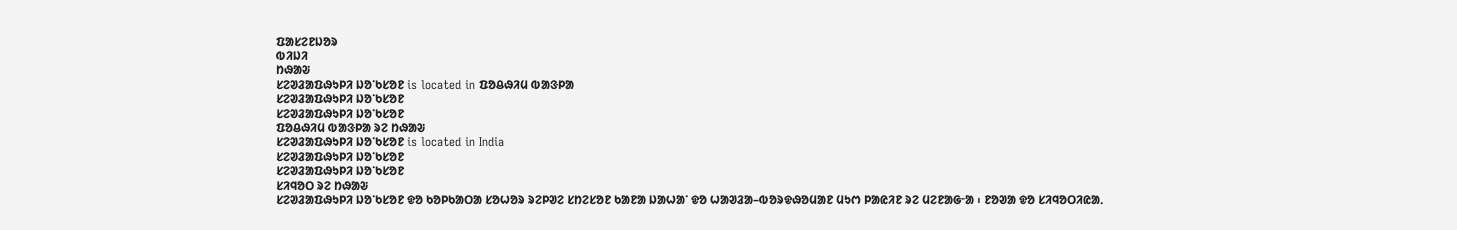ᱯᱟᱥᱮᱱᱡᱚᱨ
ᱵᱤᱡᱤ
ᱴᱷᱟᱶ
ᱥᱮᱣᱲᱟᱯᱷᱩᱞᱤ ᱡᱚᱸᱠᱥᱚᱱ is located in ᱯᱚᱪᱷᱤᱢ ᱵᱟᱝᱞᱟ
ᱥᱮᱣᱲᱟᱯᱷᱩᱞᱤ ᱡᱚᱸᱠᱥᱚᱱ
ᱥᱮᱣᱲᱟᱯᱷᱩᱞᱤ ᱡᱚᱸᱠᱥᱚᱱ
ᱯᱚᱪᱷᱤᱢ ᱵᱟᱝᱞᱟ ᱨᱮ ᱴᱷᱟᱶ
ᱥᱮᱣᱲᱟᱯᱷᱩᱞᱤ ᱡᱚᱸᱠᱥᱚᱱ is located in India
ᱥᱮᱣᱲᱟᱯᱷᱩᱞᱤ ᱡᱚᱸᱠᱥᱚᱱ
ᱥᱮᱣᱲᱟᱯᱷᱩᱞᱤ ᱡᱚᱸᱠᱥᱚᱱ
ᱥᱤᱧᱚᱛ ᱨᱮ ᱴᱷᱟᱶ
ᱥᱮᱣᱲᱟᱯᱷᱩᱞᱤ ᱡᱚᱸᱠᱥᱚᱱ ᱫᱚ ᱠᱚᱞᱠᱟᱛᱟ ᱥᱚᱦᱚᱨ ᱨᱮᱞᱣᱮ ᱥᱴᱮᱥᱚᱱ ᱠᱟᱱᱟ ᱡᱟᱦᱟᱸ ᱫᱚ ᱦᱟᱣᱲᱟ–ᱵᱚᱨᱫᱷᱚᱢᱟᱱ ᱢᱩᱬ ᱞᱟᱭᱤᱱ ᱨᱮ ᱢᱮᱱᱟᱜᱼᱟ ᱾ ᱱᱚᱣᱟ ᱫᱚ ᱥᱤᱧᱚᱛᱤᱭᱟᱹ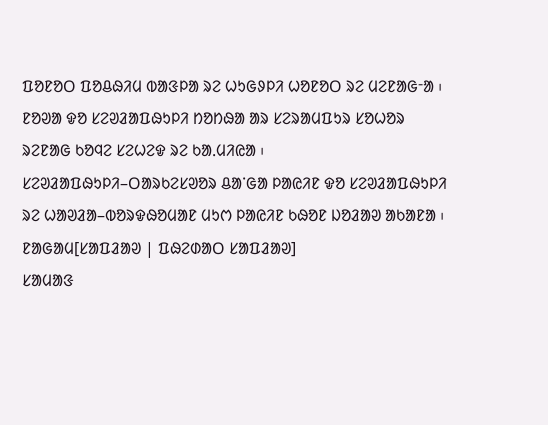ᱯᱚᱱᱚᱛ ᱯᱚᱪᱷᱤᱢ ᱵᱟᱝᱞᱟ ᱨᱮ ᱦᱩᱜᱽᱞᱤ ᱦᱚᱱᱚᱛ ᱨᱮ ᱢᱮᱱᱟᱜᱼᱟ ᱾ ᱱᱚᱣᱟ ᱫᱚ ᱥᱮᱣᱲᱟᱯᱷᱩᱞᱤ ᱴᱚᱴᱷᱟ ᱟᱨ ᱥᱮᱨᱟᱢᱯᱩᱨ ᱥᱚᱦᱚᱨ ᱨᱮᱱᱟᱜ ᱠᱚᱧᱮ ᱥᱮᱦᱮᱫ ᱨᱮ ᱠᱟᱹᱢᱤᱭᱟ ᱾ ᱥᱮᱣᱲᱟᱯᱷᱩᱞᱤ–ᱛᱟᱨᱠᱮᱥᱣᱚᱨ ᱪᱟᱸᱜᱟ ᱞᱟᱭᱤᱱ ᱫᱚ ᱥᱮᱣᱲᱟᱯᱷᱩᱞᱤ ᱨᱮ ᱦᱟᱣᱲᱟ–ᱵᱚᱨᱫᱷᱚᱢᱟᱱ ᱢᱩᱬ ᱞᱟᱭᱤᱱ ᱠᱷᱚᱱ ᱡᱚᱲᱟᱣ ᱟᱠᱟᱱᱟ ᱾
ᱱᱟᱜᱟᱢ[ᱥᱟᱯᱲᱟᱣ | ᱯᱷᱮᱰᱟᱛ ᱥᱟᱯᱲᱟᱣ]
ᱥᱟᱢᱟᱝ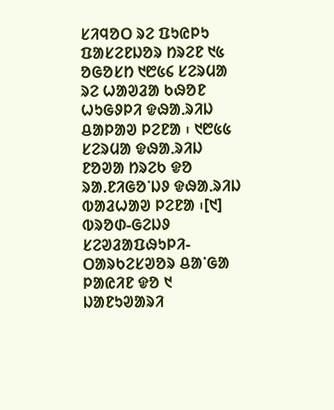ᱥᱤᱧᱚᱛ ᱨᱮ ᱯᱩᱭᱞᱩ ᱯᱟᱥᱮᱱᱡᱚᱨ ᱴᱨᱮᱱ ᱑᱕ ᱚᱜᱚᱥᱴ ᱑᱘᱕᱔ ᱥᱮᱨᱢᱟ ᱨᱮ ᱦᱟᱣᱲᱟ ᱠᱷᱚᱱ ᱦᱩᱜᱽᱞᱤ ᱫᱷᱟᱹᱨᱤᱡ ᱪᱟᱞᱟᱣ ᱞᱮᱱᱟ ᱾ ᱑᱘᱕᱕ ᱥᱮᱨᱢᱟ ᱫᱷᱟᱹᱨᱤᱡ ᱱᱚᱣᱟ ᱴᱨᱮᱠ ᱫᱚ ᱨᱟᱹᱱᱤᱜᱚᱸᱡᱽ ᱫᱷᱟᱹᱨᱤᱡ ᱵᱟᱲᱦᱟᱣ ᱞᱮᱱᱟ ᱾[᱑]
ᱵᱨᱚᱰ-ᱜᱮᱡᱽ ᱥᱮᱣᱲᱟᱯᱷᱩᱞᱤ-ᱛᱟᱨᱠᱮᱥᱣᱚᱨ ᱪᱟᱸᱜᱟ ᱞᱟᱭᱤᱱ ᱫᱚ ᱑ ᱡᱟᱱᱩᱣᱟᱨᱤ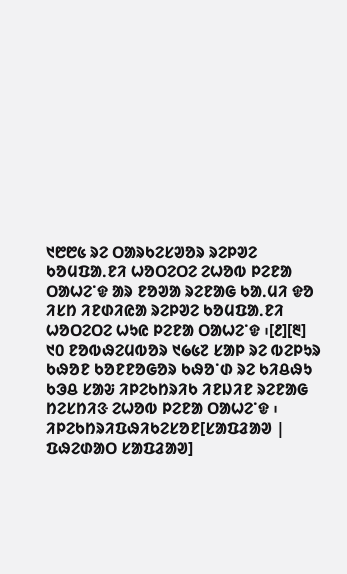᱑᱘᱘᱕ ᱨᱮ ᱛᱟᱨᱠᱮᱥᱣᱚᱨ ᱨᱮᱞᱣᱮ ᱠᱚᱢᱯᱟᱹᱱᱤ ᱦᱚᱛᱮᱛᱮ ᱮᱦᱚᱵ ᱞᱮᱱᱟ ᱛᱟᱦᱮᱸᱫ ᱟᱨ ᱱᱚᱣᱟ ᱨᱮᱱᱟᱜ ᱠᱟᱹᱢᱤ ᱫᱚ ᱤᱥᱴ ᱤᱱᱰᱤᱭᱟ ᱨᱮᱞᱣᱮ ᱠᱚᱢᱯᱟᱹᱱᱤ ᱦᱚᱛᱮᱛᱮ ᱦᱩᱭ ᱞᱮᱱᱟ ᱛᱟᱦᱮᱸᱫ ᱾[᱒][᱓] ᱑᱐ ᱱᱚᱵᱷᱮᱢᱵᱚᱨ ᱑᱙᱕᱗ ᱥᱟᱞ ᱨᱮ ᱵᱮᱞᱩᱨ ᱠᱷᱚᱱ ᱠᱚᱱᱱᱚᱜᱚᱨ ᱠᱷᱚᱸᱰ ᱨᱮ ᱠᱤᱪᱷᱩ ᱠᱳᱪ ᱥᱟᱶ ᱤᱞᱮᱠᱴᱨᱤᱠ ᱤᱱᱡᱤᱱ ᱨᱮᱱᱟᱜ ᱴᱮᱥᱴᱤᱝ ᱮᱦᱚᱵ ᱞᱮᱱᱟ ᱛᱟᱦᱮᱸᱫ ᱾
ᱤᱞᱮᱠᱴᱨᱤᱯᱷᱤᱠᱮᱥᱚᱱ[ᱥᱟᱯᱲᱟᱣ | ᱯᱷᱮᱰᱟᱛ ᱥᱟᱯᱲᱟᱣ]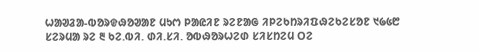ᱦᱟᱣᱲᱟ-ᱵᱚᱨᱫᱷᱚᱣᱟᱱ ᱢᱩᱬ ᱞᱟᱭᱤᱱ ᱨᱮᱱᱟᱜ ᱤᱞᱮᱠᱴᱨᱤᱯᱷᱮᱠᱮᱥᱚᱱ ᱑᱙᱕᱘ ᱥᱮᱨᱢᱟ ᱨᱮ ᱓ ᱠᱮ.ᱵᱤ. ᱰᱤ.ᱥᱤ. ᱚᱵᱷᱚᱨᱦᱮᱰ ᱥᱤᱥᱴᱮᱢ ᱛᱮ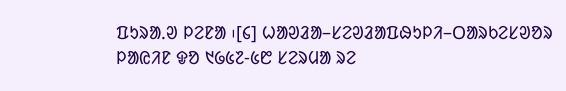ᱯᱩᱨᱟᱹᱣ ᱞᱮᱱᱟ ᱾[᱔] ᱦᱟᱣᱲᱟ–ᱥᱮᱣᱲᱟᱯᱷᱩᱞᱤ–ᱛᱟᱨᱠᱮᱥᱣᱚᱨ ᱞᱟᱭᱤᱱ ᱫᱚ ᱑᱙᱕᱗-᱕᱘ ᱥᱮᱨᱢᱟ ᱨᱮ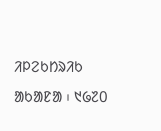ᱤᱞᱮᱠᱴᱨᱤᱠ ᱟᱠᱟᱱᱟ ᱾ ᱑᱙᱗᱐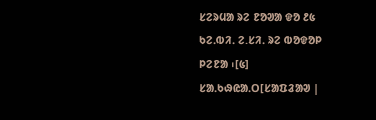ᱥᱮᱨᱢᱟ ᱨᱮ ᱱᱚᱣᱟ ᱫᱚ ᱒᱕ ᱠᱮᱹᱵᱤᱹ ᱮ.ᱥᱤᱹ ᱨᱮ ᱵᱚᱫᱚᱞ ᱞᱮᱱᱟ ᱾[᱕]
ᱥᱟᱹᱠᱷᱭᱟᱹᱛ[ᱥᱟᱯᱲᱟᱣ |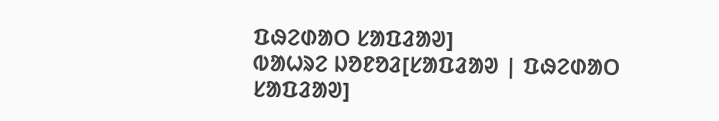ᱯᱷᱮᱰᱟᱛ ᱥᱟᱯᱲᱟᱣ]
ᱵᱟᱦᱨᱮ ᱡᱚᱱᱚᱲ[ᱥᱟᱯᱲᱟᱣ | ᱯᱷᱮᱰᱟᱛ ᱥᱟᱯᱲᱟᱣ]